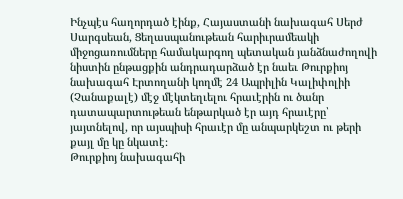Ինչպէս հաղորդած էինք, Հայաստանի նախագահ Սերժ Սարգսեան, Ցեղասպանութեան հարիւրամեակի միջոցառումները համակարգող պետական յանձնաժողովի նիստին ընթացքին անդրադարձած էր նաեւ Թուրքիոյ նախագահ Էրտողանի կողմէ 24 Ապրիլին Կալիփոլիի (Չանաքալէ) մէջ մէկտեղւելու հրաւէրին ու ծանր դատապարտութեան ենթարկած էր այդ հրաւէրը՝ յայտնելով, որ այսպիսի հրաւէր մը անպարկեշտ ու թերի քայլ մը կը նկատէ։
Թուրքիոյ նախագահի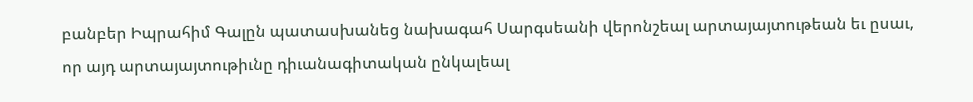բանբեր Իպրահիմ Գալըն պատասխանեց նախագահ Սարգսեանի վերոնշեալ արտայայտութեան եւ ըսաւ, որ այդ արտայայտութիւնը դիւանագիտական ընկալեալ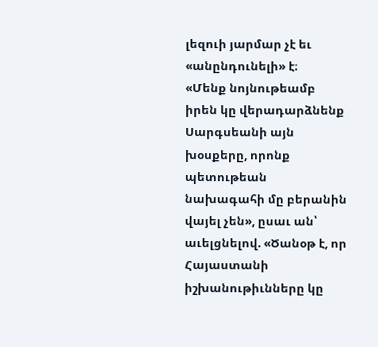լեզուի յարմար չէ եւ «անընդունելի» է։
«Մենք նոյնութեամբ իրեն կը վերադարձնենք Սարգսեանի այն խօսքերը, որոնք պետութեան նախագահի մը բերանին վայել չեն», ըսաւ ան՝ աւելցնելով. «Ծանօթ է, որ Հայաստանի իշխանութիւնները կը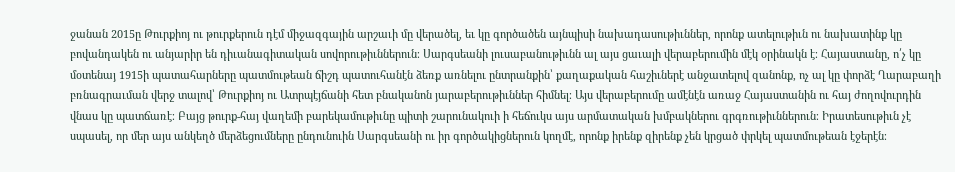ջանան 2015ը Թուրքիոյ ու թուրքերուն դէմ միջազգային արշաւի մը վերածել, եւ կը գործածեն այնպիսի նախադասութիւններ, որոնք ատելութիւն ու նախատինք կը բովանդակեն ու անյարիր են դիւանագիտական սովորութիւններուն։ Սարգսեանի լուսաբանութիւնն ալ այս ցաւալի վերաբերումին մէկ օրինակն է։ Հայաստանը, ո՛չ կը մօտենայ 1915ի պատահարները պատմութեան ճիշդ պատուհանէն ձեռք առնելու ընտրանքին՝ քաղաքական հաշիւներէ անջատելով զանոնք, ոչ ալ կը փորձէ Ղարաբաղի բռնագրաւման վերջ տալով՝ Թուրքիոյ ու Ատրպէյճանի հետ բնականոն յարաբերութիւններ հիմնել։ Այս վերաբերումը ամէնէն առաջ Հայաստանին ու հայ ժողովուրդին վնաս կը պատճառէ։ Բայց թուրք-հայ վաղեմի բարեկամութիւնը պիտի շարունակուի ի հեճուկս այս արմատական խմբակներու գրգռութիւններուն։ Իրատեսութիւն չէ սպասել, որ մեր այս անկեղծ մերձեցումները ընդունուին Սարգսեանի ու իր գործակիցներուն կողմէ, որոնք իրենք զիրենք չեն կրցած փրկել պատմութեան էջերէն։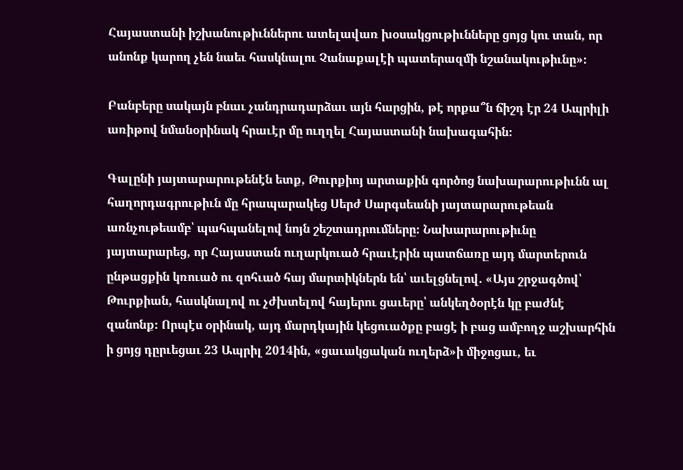Հայաստանի իշխանութիւններու ատելավառ խօսակցութիւնները ցոյց կու տան, որ անոնք կարող չեն նաեւ հասկնալու Չանաքալէի պատերազմի նշանակութիւնը»։

Բանբերը սակայն բնաւ չանդրադարձաւ այն հարցին, թէ որքա՞ն ճիշդ էր 24 Ապրիլի առիթով նմանօրինակ հրաւէր մը ուղղել Հայաստանի նախագահին։

Գալընի յայտարարութենէն ետք, Թուրքիոյ արտաքին գործոց նախարարութիւնն ալ հաղորդագրութիւն մը հրապարակեց Սերժ Սարգսեանի յայտարարութեան առնչութեամբ՝ պահպանելով նոյն շեշտադրումները։ Նախարարութիւնը յայտարարեց, որ Հայաստան ուղարկուած հրաւէրին պատճառը այդ մարտերուն ընթացքին կռուած ու զոհւած հայ մարտիկներն են՝ աւելցնելով. «Այս շրջագծով՝ Թուրքիան, հասկնալով ու չժխտելով հայերու ցաւերը՝ անկեղծօրէն կը բաժնէ զանոնք։ Որպէս օրինակ, այդ մարդկային կեցուածքը բացէ ի բաց ամբողջ աշխարհին ի ցոյց դըրւեցաւ 23 Ապրիլ 2014ին, «ցաւակցական ուղերձ»ի միջոցաւ, եւ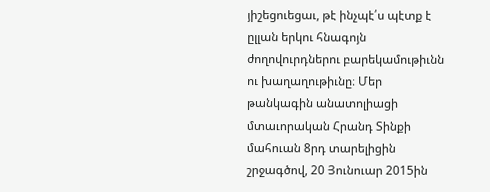յիշեցուեցաւ, թէ ինչպէ՛ս պէտք է ըլլան երկու հնագոյն ժողովուրդներու բարեկամութիւնն ու խաղաղութիւնը։ Մեր թանկագին անատոլիացի մտաւորական Հրանդ Տինքի մահուան 8րդ տարելիցին շրջագծով, 20 Յունուար 2015ին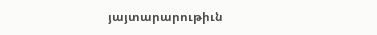յայտարարութիւն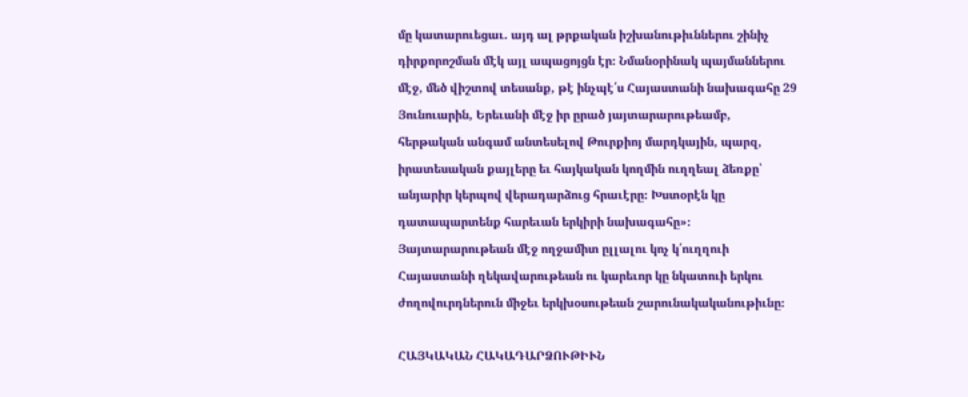մը կատարուեցաւ. այդ ալ թրքական իշխանութիւններու շինիչ դիրքորոշման մէկ այլ ապացոյցն էր։ Նմանօրինակ պայմաններու մէջ, մեծ վիշտով տեսանք, թէ ինչպէ՛ս Հայաստանի նախագահը 29 Յունուարին, Երեւանի մէջ իր ըրած յայտարարութեամբ, հերթական անգամ անտեսելով Թուրքիոյ մարդկային, պարզ, իրատեսական քայլերը եւ հայկական կողմին ուղղեալ ձեռքը՝ անյարիր կերպով վերադարձուց հրաւէրը։ Խստօրէն կը դատապարտենք հարեւան երկիրի նախագահը»։ Յայտարարութեան մէջ ողջամիտ ըլլալու կոչ կ՛ուղղուի Հայաստանի ղեկավարութեան ու կարեւոր կը նկատուի երկու ժողովուրդներուն միջեւ երկխօսութեան շարունակականութիւնը։

ՀԱՅԿԱԿԱՆ ՀԱԿԱԴԱՐՁՈՒԹԻՒՆ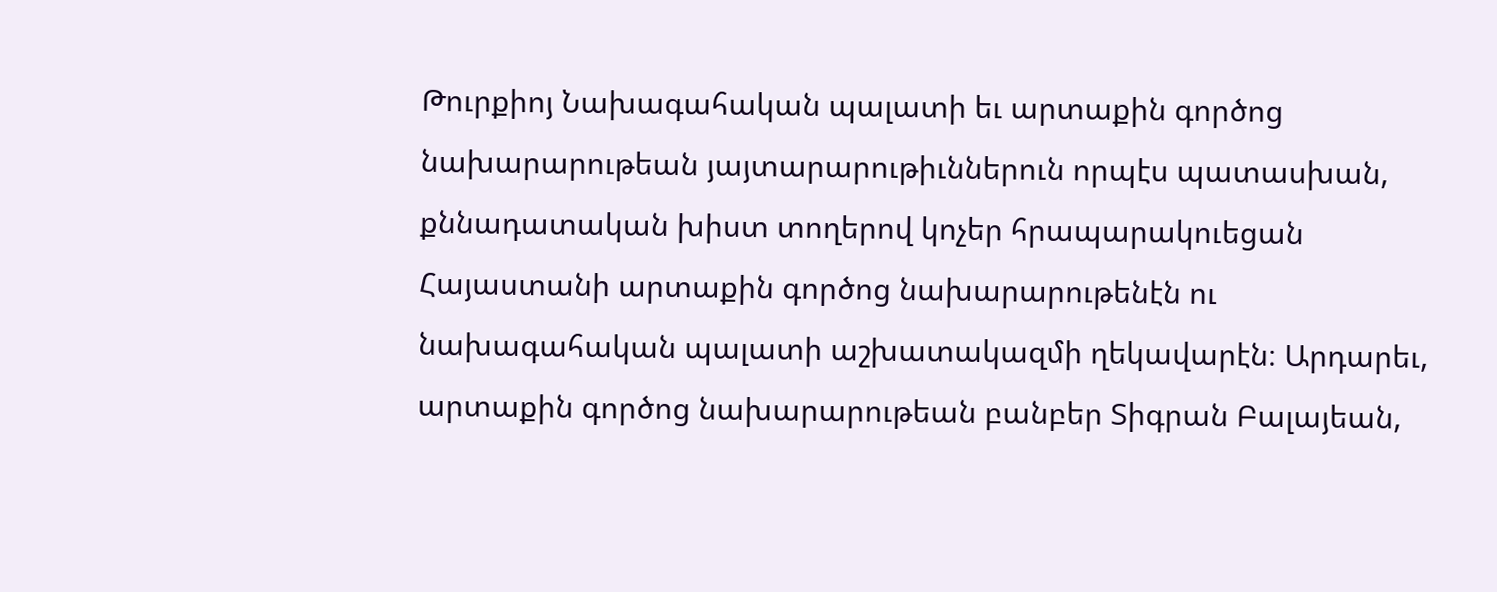Թուրքիոյ Նախագահական պալատի եւ արտաքին գործոց նախարարութեան յայտարարութիւններուն որպէս պատասխան, քննադատական խիստ տողերով կոչեր հրապարակուեցան Հայաստանի արտաքին գործոց նախարարութենէն ու նախագահական պալատի աշխատակազմի ղեկավարէն։ Արդարեւ, արտաքին գործոց նախարարութեան բանբեր Տիգրան Բալայեան,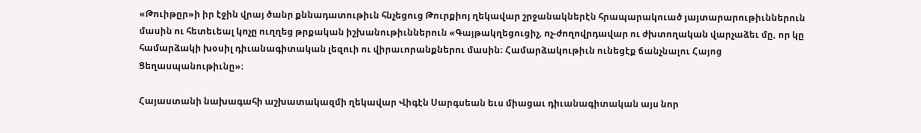«Թուիթըր»ի իր էջին վրայ ծանր քննադատութիւն հնչեցուց Թուրքիոյ ղեկավար շրջանակներէն հրապարակուած յայտարարութիւններուն մասին ու հետեւեալ կոչը ուղղեց թրքական իշխանութիւններուն «Գայթակղեցուցիչ, ոչ-ժողովրդավար ու ժխտողական վարչաձեւ մը, որ կը համարձակի խօսիլ դիւանագիտական լեզուի ու վիրաւորանքներու մասին։ Համարձակութիւն ունեցէք ճանչնալու Հայոց Ցեղասպանութիւնը»։

Հայաստանի նախագահի աշխատակազմի ղեկավար Վիգէն Սարգսեան եւս միացաւ դիւանագիտական այս նոր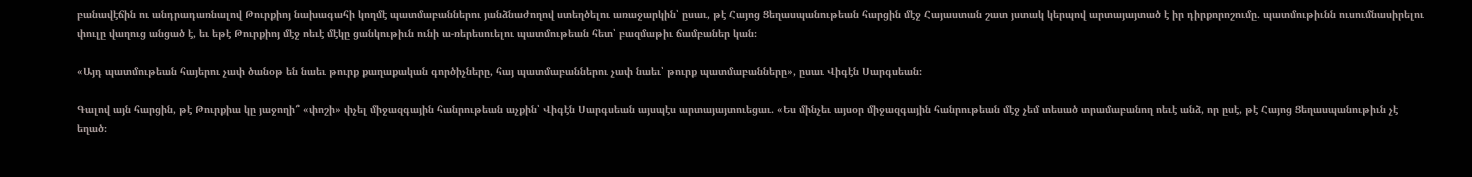բանավէճին ու անդրադառնալով Թուրքիոյ նախագահի կողմէ պատմաբաններու յանձնաժողով ստեղծելու առաջարկին՝ ըսաւ, թէ Հայոց Ցեղասպանութեան հարցին մէջ Հայաստան շատ յստակ կերպով արտայայտած է իր դիրքորոշումը. պատմութիւնն ուսումնասիրելու փուլը վաղուց անցած է, եւ եթէ Թուրքիոյ մէջ ոեւէ մէկը ցանկութիւն ունի ա-ռերեսուելու պատմութեան հետ՝ բազմաթիւ ճամբաներ կան։

«Այդ պատմութեան հայերու չափ ծանօթ են նաեւ թուրք քաղաքական գործիչները, հայ պատմաբաններու չափ նաեւ՝ թուրք պատմաբանները», ըսաւ Վիգէն Սարգսեան։

Գալով այն հարցին, թէ Թուրքիա կը յաջողի՞ «փոշի» փչել միջազգային հանրութեան աչքին՝ Վիգէն Սարգսեան այսպէս արտայայտուեցաւ. «Ես մինչեւ այսօր միջազգային հանրութեան մէջ չեմ տեսած տրամաբանող ոեւէ անձ, որ ըսէ, թէ Հայոց Ցեղասպանութիւն չէ եղած։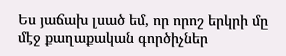Ես յաճախ լսած եմ, որ որոշ երկրի մը մէջ քաղաքական գործիչներ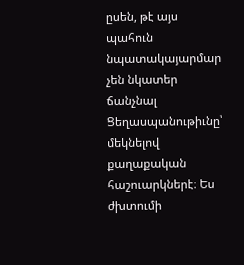ըսեն, թէ այս պահուն նպատակայարմար չեն նկատեր ճանչնալ Ցեղասպանութիւնը՝ մեկնելով քաղաքական հաշուարկներէ։ Ես ժխտումի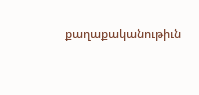քաղաքականութիւն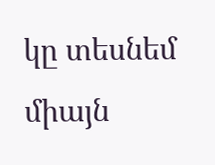կը տեսնեմ միայն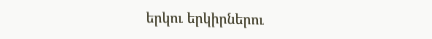երկու երկիրներու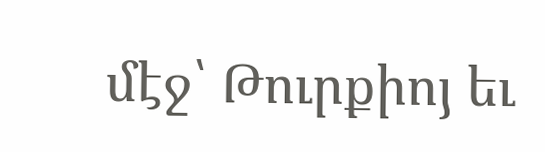մէջ՝ Թուրքիոյ եւ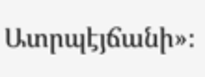Ատրպէյճանի»։